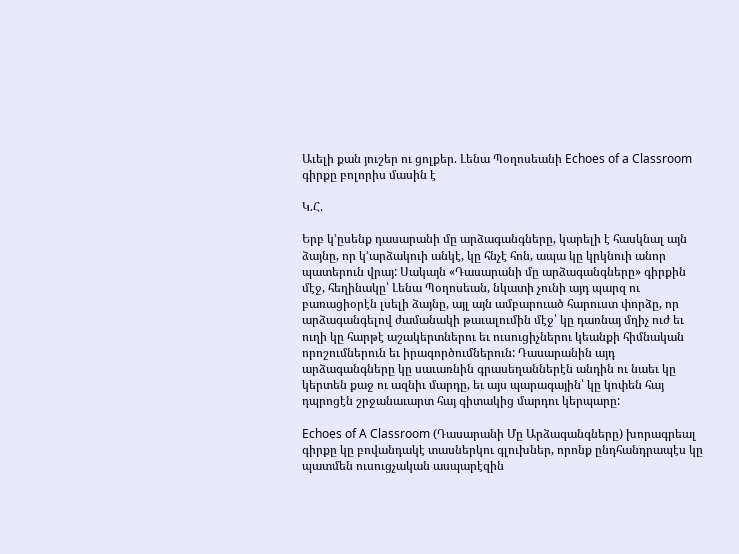Աւելի քան յուշեր ու ցոլքեր. Լենա Պօղոսեանի Echoes of a Classroom գիրքը բոլորիս մասին է

Կ.Հ.

Երբ կ’ըսենք դասարանի մը արձագանգները, կարելի է հասկնալ այն ձայնը, որ կ՚արձակուի անկէ, կը հնչէ հոն, ապա կը կրկնուի անոր պատերուն վրայ: Սակայն «Դասարանի մը արձագանգները» գիրքին մէջ, հեղինակը՝ Լենա Պօղոսեան, նկատի չունի այդ պարզ ու բառացիօրէն լսելի ձայնը, այլ այն ամբարուած հարուստ փորձը, որ արձագանգելով ժամանակի թաւալումին մէջ՝ կը դառնայ մղիչ ուժ եւ ուղի կը հարթէ աշակերտներու եւ ուսուցիչներու կեանքի հիմնական որոշումներուն եւ իրագործումներուն: Դասարանին այդ արձագանգները կը սաւառնին գրասեղաններէն անդին ու նաեւ կը կերտեն քաջ ու ազնիւ մարդը, եւ այս պարագային՝ կը կոփեն հայ դպրոցէն շրջանաւարտ հայ գիտակից մարդու կերպարը:

Echoes of A Classroom (Դասարանի Մը Արձագանգները) խորագրեալ գիրքը կը բովանդակէ տասներկու գլուխներ, որոնք ընդհանդրապէս կը պատմեն ուսուցչական ասպարէզին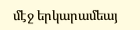մէջ երկարամեայ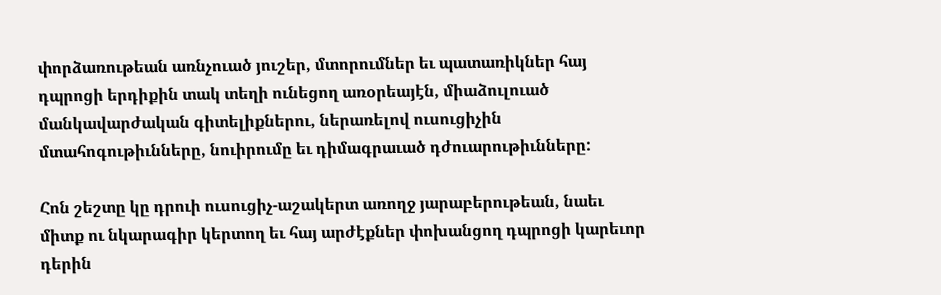փորձառութեան առնչուած յուշեր, մտորումներ եւ պատառիկներ հայ դպրոցի երդիքին տակ տեղի ունեցող առօրեայէն, միաձուլուած մանկավարժական գիտելիքներու, ներառելով ուսուցիչին մտահոգութիւնները, նուիրումը եւ դիմագրաւած դժուարութիւնները:

Հոն շեշտը կը դրուի ուսուցիչ-աշակերտ առողջ յարաբերութեան, նաեւ միտք ու նկարագիր կերտող եւ հայ արժէքներ փոխանցող դպրոցի կարեւոր դերին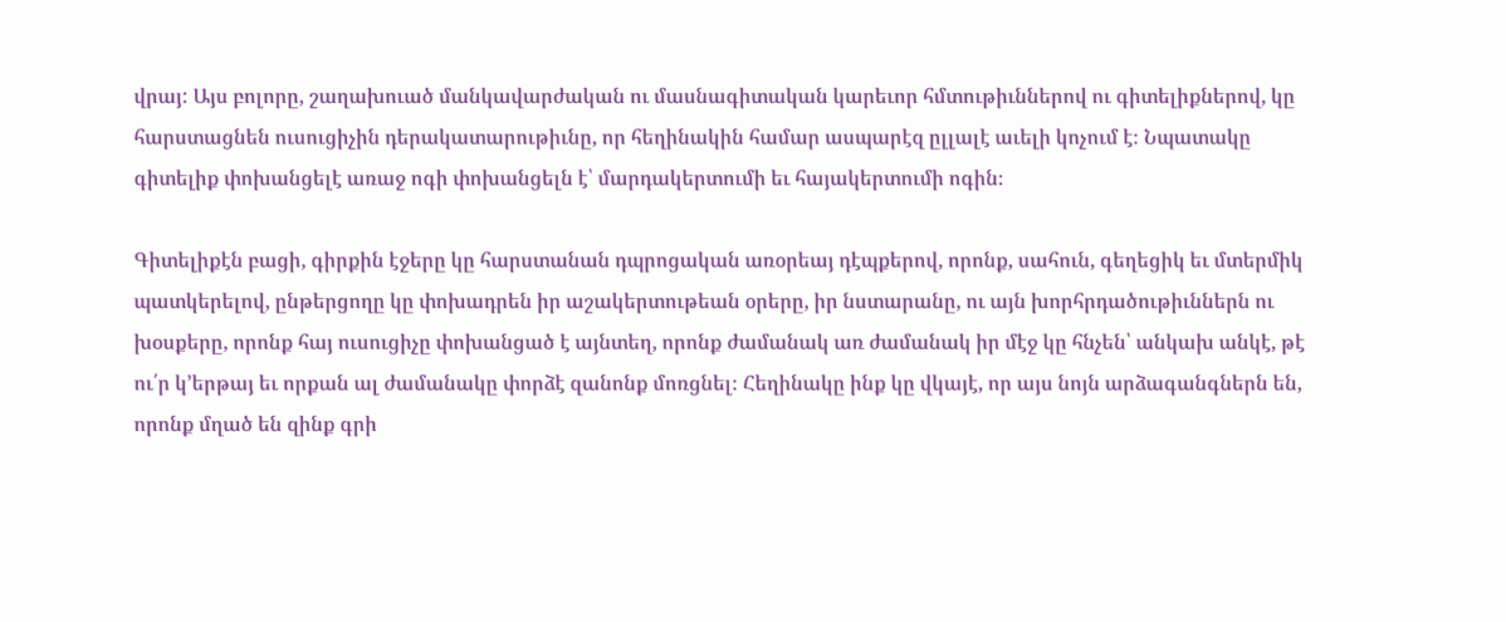վրայ: Այս բոլորը, շաղախուած մանկավարժական ու մասնագիտական կարեւոր հմտութիւններով ու գիտելիքներով, կը  հարստացնեն ուսուցիչին դերակատարութիւնը, որ հեղինակին համար ասպարէզ ըլլալէ աւելի կոչում է։ Նպատակը գիտելիք փոխանցելէ առաջ ոգի փոխանցելն է՝ մարդակերտումի եւ հայակերտումի ոգին։

Գիտելիքէն բացի, գիրքին էջերը կը հարստանան դպրոցական առօրեայ դէպքերով, որոնք, սահուն, գեղեցիկ եւ մտերմիկ պատկերելով, ընթերցողը կը փոխադրեն իր աշակերտութեան օրերը, իր նստարանը, ու այն խորհրդածութիւններն ու խօսքերը, որոնք հայ ուսուցիչը փոխանցած է այնտեղ, որոնք ժամանակ առ ժամանակ իր մէջ կը հնչեն՝ անկախ անկէ, թէ ու՛ր կ’երթայ եւ որքան ալ ժամանակը փորձէ զանոնք մոռցնել։ Հեղինակը ինք կը վկայէ, որ այս նոյն արձագանգներն են, որոնք մղած են զինք գրի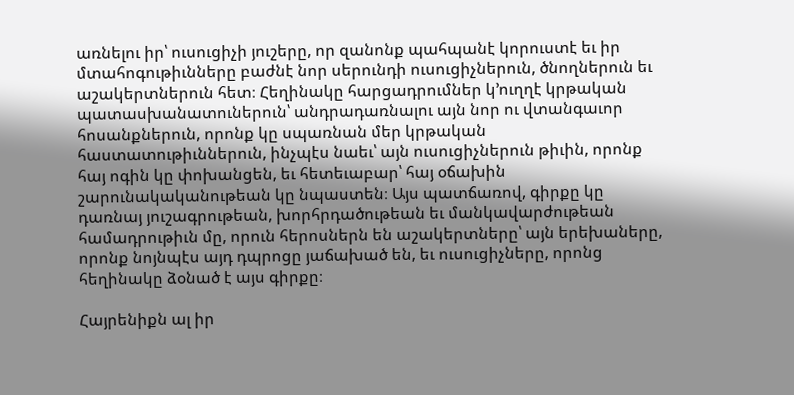առնելու իր՝ ուսուցիչի յուշերը, որ զանոնք պահպանէ կորուստէ եւ իր մտահոգութիւնները բաժնէ նոր սերունդի ուսուցիչներուն, ծնողներուն եւ աշակերտներուն հետ։ Հեղինակը հարցադրումներ կ’ուղղէ կրթական պատասխանատուներուն՝ անդրադառնալու այն նոր ու վտանգաւոր հոսանքներուն, որոնք կը սպառնան մեր կրթական հաստատութիւններուն, ինչպէս նաեւ՝ այն ուսուցիչներուն թիւին, որոնք հայ ոգին կը փոխանցեն, եւ հետեւաբար՝ հայ օճախին շարունակականութեան կը նպաստեն։ Այս պատճառով, գիրքը կը դառնայ յուշագրութեան, խորհրդածութեան եւ մանկավարժութեան համադրութիւն մը, որուն հերոսներն են աշակերտները՝ այն երեխաները, որոնք նոյնպէս այդ դպրոցը յաճախած են, եւ ուսուցիչները, որոնց հեղինակը ձօնած է այս գիրքը։

Հայրենիքն ալ իր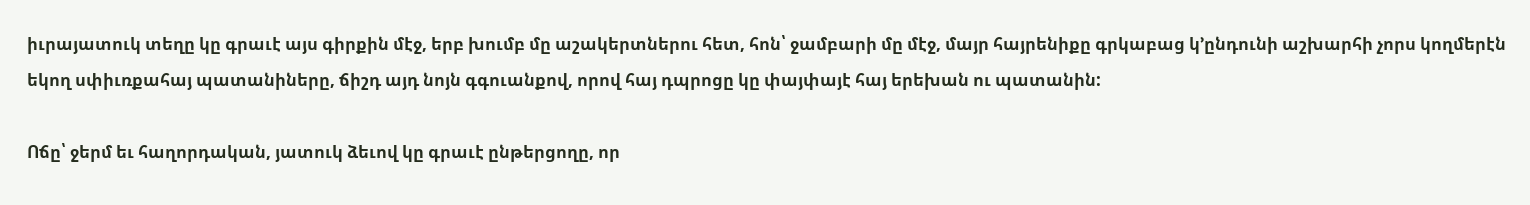իւրայատուկ տեղը կը գրաւէ այս գիրքին մէջ, երբ խումբ մը աշակերտներու հետ, հոն՝ ջամբարի մը մէջ, մայր հայրենիքը գրկաբաց կ’ընդունի աշխարհի չորս կողմերէն եկող սփիւռքահայ պատանիները, ճիշդ այդ նոյն գգուանքով, որով հայ դպրոցը կը փայփայէ հայ երեխան ու պատանին:

Ոճը՝ ջերմ եւ հաղորդական, յատուկ ձեւով կը գրաւէ ընթերցողը, որ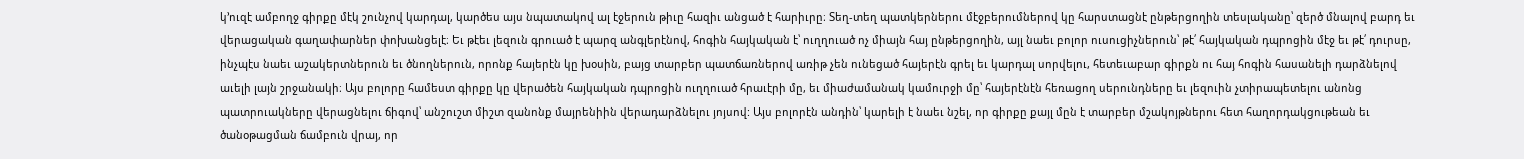կ’ուզէ ամբողջ գիրքը մէկ շունչով կարդալ, կարծես այս նպատակով ալ էջերուն թիւը հազիւ անցած է հարիւրը։ Տեղ-տեղ պատկերներու մէջբերումներով կը հարստացնէ ընթերցողին տեսլականը՝ զերծ մնալով բարդ եւ վերացական գաղափարներ փոխանցելէ։ Եւ թէեւ լեզուն գրուած է պարզ անգլերէնով, հոգին հայկական է՝ ուղղուած ոչ միայն հայ ընթերցողին, այլ նաեւ բոլոր ուսուցիչներուն՝ թէ՛ հայկական դպրոցին մէջ եւ թէ՛ դուրսը, ինչպէս նաեւ աշակերտներուն եւ ծնողներուն, որոնք հայերէն կը խօսին, բայց տարբեր պատճառներով առիթ չեն ունեցած հայերէն գրել եւ կարդալ սորվելու, հետեւաբար գիրքն ու հայ հոգին հասանելի դարձնելով աւելի լայն շրջանակի։ Այս բոլորը համեստ գիրքը կը վերածեն հայկական դպրոցին ուղղուած հրաւէրի մը, եւ միաժամանակ կամուրջի մը՝ հայերէնէն հեռացող սերունդները եւ լեզուին չտիրապետելու անոնց պատրուակները վերացնելու ճիգով՝ անշուշտ միշտ զանոնք մայրենիին վերադարձնելու յոյսով: Այս բոլորէն անդին՝ կարելի է նաեւ նշել, որ գիրքը քայլ մըն է տարբեր մշակոյթներու հետ հաղորդակցութեան եւ ծանօթացման ճամբուն վրայ, որ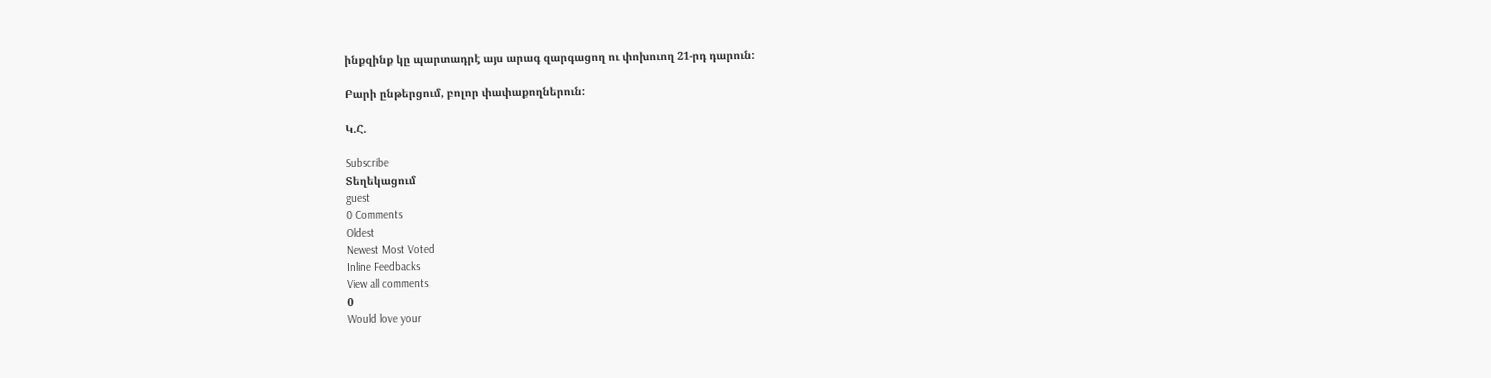ինքզինք կը պարտադրէ այս արագ զարգացող ու փոխուող 21-րդ դարուն:

Բարի ընթերցում, բոլոր փափաքողներուն:

Կ.Հ.

Subscribe
Տեղեկացում
guest
0 Comments
Oldest
Newest Most Voted
Inline Feedbacks
View all comments
0
Would love your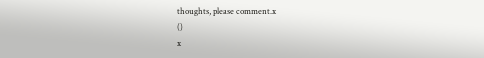thoughts, please comment.x
()
x